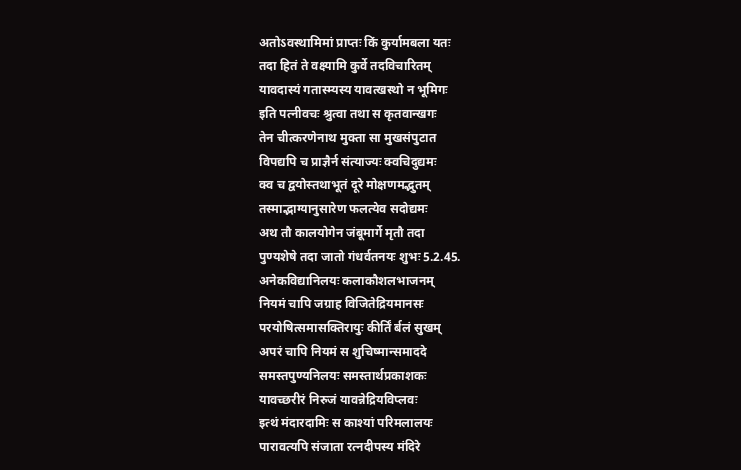अतोऽवस्थामिमां प्राप्तः किं कुर्यामबला यतः
तदा हितं ते वक्ष्यामि कुर्वे तदविचारितम्
यावदास्यं गतास्म्यस्य यावत्खस्थो न भूमिगः
इति पत्नीवचः श्रुत्वा तथा स कृतवान्खगः
तेन चीत्करणेनाथ मुक्ता सा मुखसंपुटात
विपद्यपि च प्राज्ञैर्न संत्याज्यः क्वचिदुद्यमः
क्व च द्वयोस्तथाभूतं दूरे मोक्षणमद्भुतम्
तस्माद्भाग्यानुसारेण फलत्येव सदोद्यमः
अथ तौ कालयोगेन जंबूमार्गे मृतौ तदा
पुण्यशेषे तदा जातो गंधर्वतनयः शुभः 5.2.45.
अनेकविद्यानिलयः कलाकौशलभाजनम्
नियमं चापि जग्राह विजितेद्रियमानसः
परयोषित्समासक्तिरायुः कीर्तिं र्बलं सुखम्
अपरं चापि नियमं स शुचिष्मान्समाददे
समस्तपुण्यनिलयः समस्तार्थप्रकाशकः
यावच्छरीरं निरुजं यावन्नेद्रियविप्लवः
इत्थं मंदारदामिः स काश्यां परिमलालयः
पारावत्यपि संजाता रत्नदीपस्य मंदिरे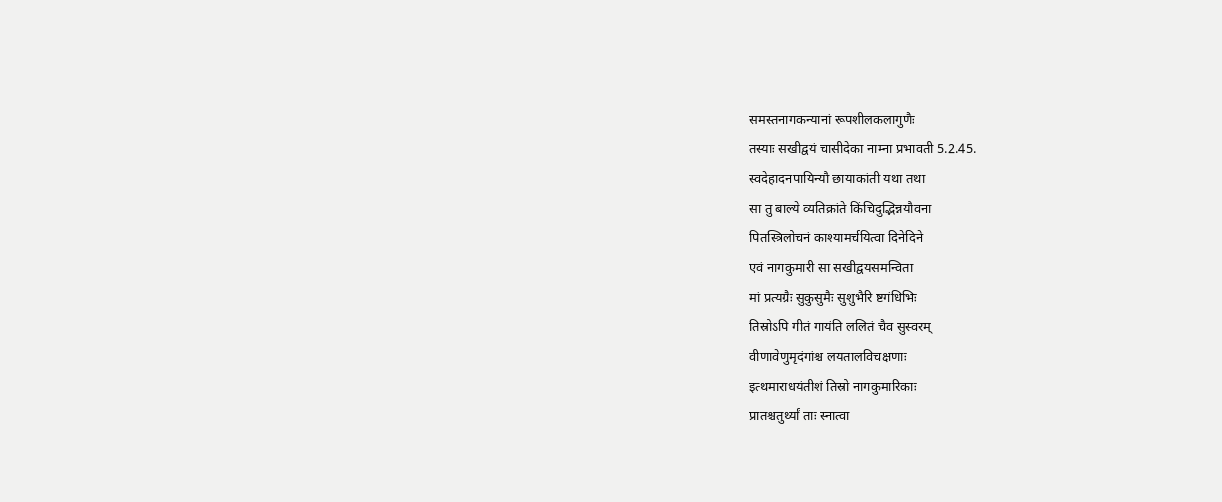समस्तनागकन्यानां रूपशीलकलागुणैः
तस्याः सखीद्वयं चासीदेका नाम्ना प्रभावती 5.2.45.
स्वदेहादनपायिन्यौ छायाकांती यथा तथा
सा तु बाल्ये व्यतिक्रांते किंचिदुद्भिन्नयौवना
पितस्त्रिलोचनं काश्यामर्चयित्वा दिनेदिने
एवं नागकुमारी सा सखीद्वयसमन्विता
मां प्रत्यग्रैः सुकुसुमैः सुशुभैरि ष्टगंधिभिः
तिस्रोऽपि गीतं गायंति ललितं चैव सुस्वरम्
वीणावेणुमृदंगांश्च लयतालविचक्षणाः
इत्थमाराधयंतीशं तिस्रो नागकुमारिकाः
प्रातश्चतुर्थ्यां ताः स्नात्वा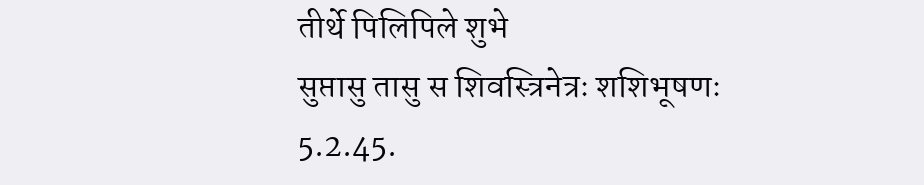तीर्थे पिलिपिले शुभे
सुप्तासु तासु स शिवस्त्रिनेत्रः शशिभूषणः 5.2.45.